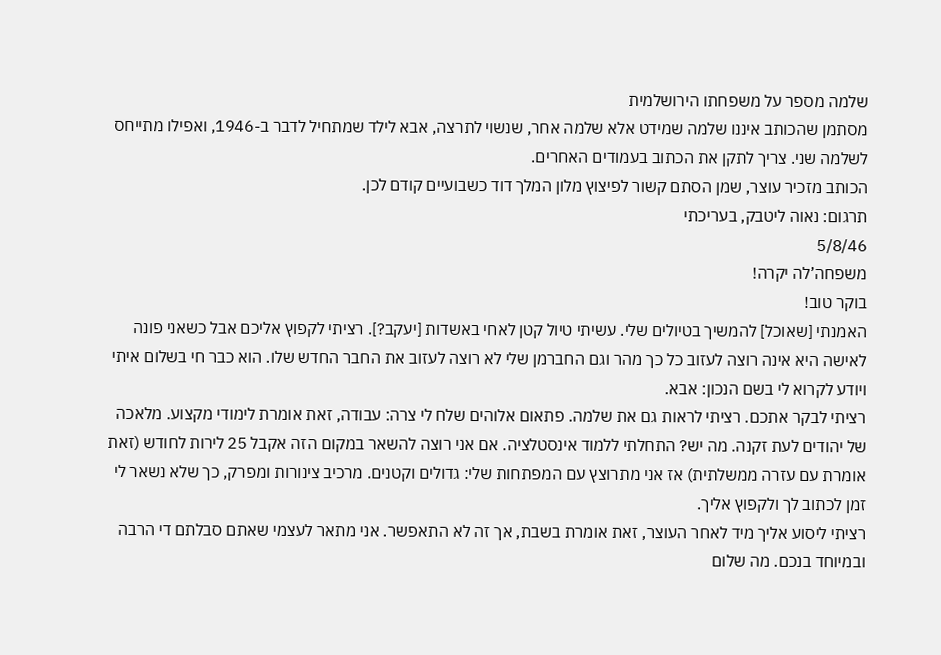שלמה מספר על משפחתו הירושלמית
מסתמן שהכותב איננו שלמה שמידט אלא שלמה אחר, שנשוי לתרצה, אבא לילד שמתחיל לדבר ב-1946, ואפילו מתייחס לשלמה שני. צריך לתקן את הכתוב בעמודים האחרים.
הכותב מזכיר עוצר, שמן הסתם קשור לפיצוץ מלון המלך דוד כשבועיים קודם לכן.
תרגום: נאוה ליטבק, בעריכתי
5/8/46
משפחה’לה יקרה!
בוקר טוב!
האמנתי [שאוכל] להמשיך בטיולים שלי. עשיתי טיול קטן לאחי באשדות [יעקב?]. רציתי לקפוץ אליכם אבל כשאני פונה לאישה היא אינה רוצה לעזוב כל כך מהר וגם החברמן שלי לא רוצה לעזוב את החבר החדש שלו. הוא כבר חי בשלום איתי ויודע לקרוא לי בשם הנכון: אבא.
רציתי לבקר אתכם. רציתי לראות גם את שלמה. פתאום אלוהים שלח לי צרה: עבודה, זאת אומרת לימודי מקצוע. מלאכה של יהודים לעת זקנה. מה יש? התחלתי ללמוד אינסטלציה. אם אני רוצה להשאר במקום הזה אקבל 25 לירות לחודש (זאת אומרת עם עזרה ממשלתית) אז אני מתרוצץ עם המפתחות שלי: גדולים וקטנים. מרכיב צינורות ומפרק, כך שלא נשאר לי זמן לכתוב לך ולקפוץ אליך.
רציתי ליסוע אליך מיד לאחר העוצר, זאת אומרת בשבת, אך זה לא התאפשר. אני מתאר לעצמי שאתם סבלתם די הרבה ובמיוחד בנכם. מה שלום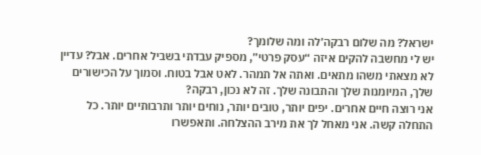ישראל? מה שלום רבקה’לה ומה שלומך?
יש לי מחשבה להקים איזה “עסק פרטי”, מספיק עבדתי בשביל אחרים. אבל? עדיין לא מצאתי משהו מתאים. ואתה אל תמהר. לאט אבל בטוח. וסמוך על הכישורים שלך, המיומנות שלך והתבונה שלך. זה לא נכון, רבקה?
אני רוצה חיים אחרים. יפים יותר, טובים יותר, נוחים יותר ותרבותיים יותר. כל התחלה קשה. אני מאחל לך את מירב ההצלחה. ותאפשרו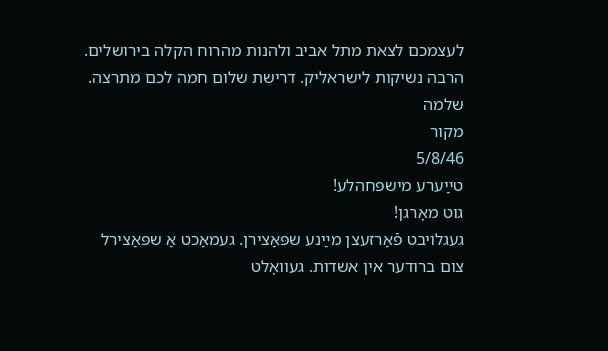לעצמכם לצאת מתל אביב ולהנות מהרוח הקלה בירושלים.
הרבה נשיקות לישראליק. דרישת שלום חמה לכם מתרצה.
שלמה
מקור
5/8/46
טײַערע מישפּחהלע!
גוט מאׇרגן!
געגלויבט פֿאַרזעצן מײַנע שפּאַצירן. געמאַכט אַ שפּאַצירל
צום ברודער אין אשדות. געוואׇלט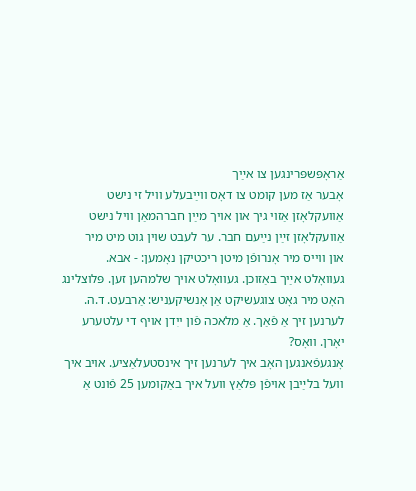אַראׇפּשפּרינגען צו אײַך
אׇבער אַז מען קומט צו דאׇס ווײַבעלע וויל זי נישט
אַוועקלאׇזן אַזוי גיך און אויך מײַן חברהמאַן וויל נישט
אַוועקלאׇזן זײַן נײַעם חבר. ער לעבט שוין גוט מיט מיר
און ווייס מיר אׇנרופֿן מיטן ריכטיקן נאׇמען: - אבא.
געוואׇלט אײַך באַזוכן. געוואׇלט אויך שלמהען זען. פּלוצלינג
האׇט מיר גאׇט צוגעשיקט אַן אׇנשיקעניש: אַרבעט. ד.ה.
לערנען זיך אַ פֿאַך. אַ מלאכה פֿון ייִדן אויף די עלטערע
יאׇרן. וואׇס?
אׇנגעפֿאנגען האׇב איך לערנען זיך אינסטעלאַציע. אויב איך
וועל בלײַבן אויפֿן פּלאַץ וועל איך באַקומען 25 פֿונט אַ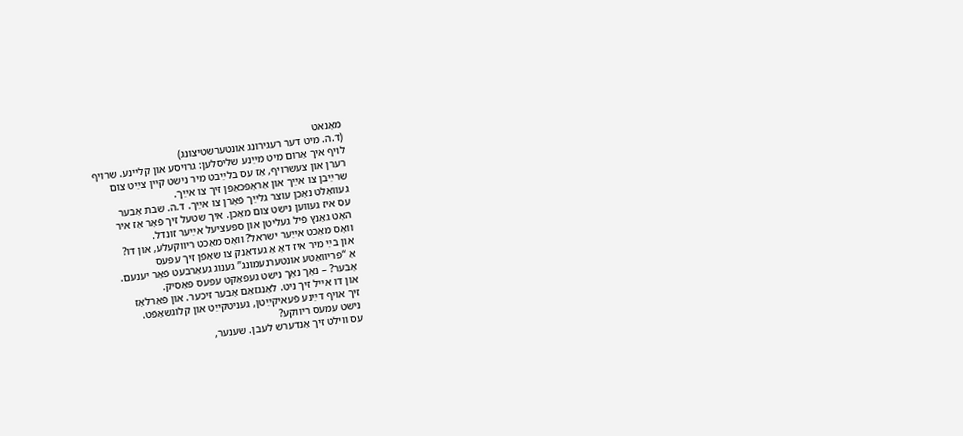מאׇנאט
(ד.ה. מיט דער רעגירונג אונטערשטיצונג)
לויף איך אַרום מיט מײַנע שליסלען: גרויסע און קלײנע. שרויף
רערן און צעשרויף, אַז עס בלײַבט מיר נישט קיין צײַט צום
שרײַבן צו אײַך און אַראׇפּכאַפּן זיך צו אײַך.
געוואׇלט נאׇכן עוצר גלײַך פֿאׇרן צו אײַך. ד.ה. שבת אׇבער
עס איז געווען נישט צום מאַכן. איך שטעל זיך פֿאׇר אַז איר
האׇט גאַנץ פֿיל געליטן און ספּעציעל אײַער זונדל.
וואׇס מאַכט אייַער ישראל? וואׇס מאַכט ריווקעלע, און דו?
און בײַ מיר איז דאׇ אַ געדאַנק צו שאַפֿן זיך עפּעס
אַ “פּריוואַטע אונטערנעמונג” גענוג געאַרבעט פֿאַר יענעם.
אׇבער? – נאׇך נאׇך נישט געפּאַקט עפּעס פּאַסיק.
און דו אײל זיך ניט. לאַנגזאַם אׇבער זיכער. און פֿאַרלאׇז
זיך אויף דײַנע פֿעאיקײַטן, געניטקייַט און קלוגשאַפֿט.
נישט עמעס ריווקע?
עס ווילט זיך אַנדערש לעבן. שענער,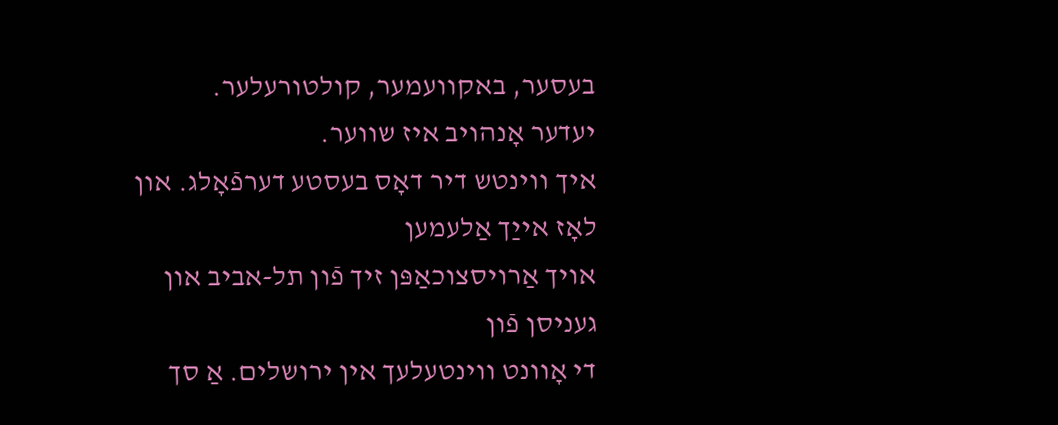בעסער, באקוועמער, קולטורעלער.
יעדער אׇנהויב איז שווער.
איך ווינטש דיר דאׇס בעסטע דערפֿאׇלג. און לאׇז אייַך אַלעמען
אויך אַרויסצוכאַפּן זיך פֿון תל-אביב און געניסן פֿון
די אׇוונט ווינטעלעך אין ירושלים. אַ סך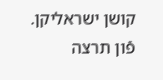קושן ישראליקן.
פֿון תרצה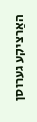האַרציקע גערוסן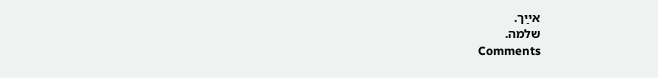אײַך.
שלמה.
Comments